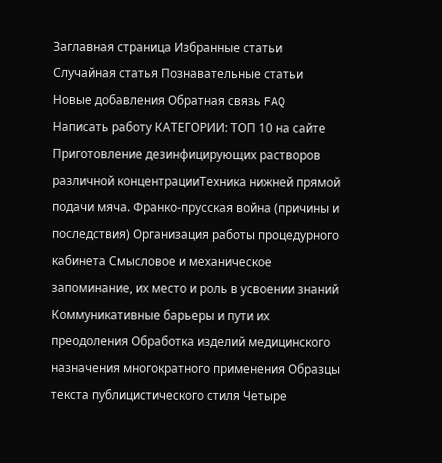Заглавная страница Избранные статьи Случайная статья Познавательные статьи Новые добавления Обратная связь FAQ Написать работу КАТЕГОРИИ: ТОП 10 на сайте Приготовление дезинфицирующих растворов различной концентрацииТехника нижней прямой подачи мяча. Франко-прусская война (причины и последствия) Организация работы процедурного кабинета Смысловое и механическое запоминание, их место и роль в усвоении знаний Коммуникативные барьеры и пути их преодоления Обработка изделий медицинского назначения многократного применения Образцы текста публицистического стиля Четыре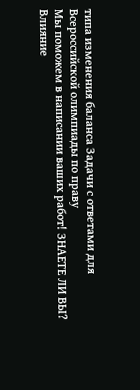типа изменения баланса Задачи с ответами для Всероссийской олимпиады по праву
Мы поможем в написании ваших работ! ЗНАЕТЕ ЛИ ВЫ?
Влияние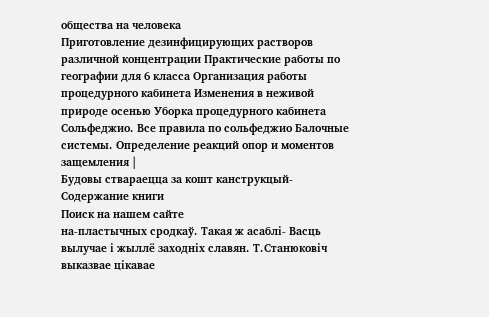общества на человека
Приготовление дезинфицирующих растворов различной концентрации Практические работы по географии для 6 класса Организация работы процедурного кабинета Изменения в неживой природе осенью Уборка процедурного кабинета Сольфеджио. Все правила по сольфеджио Балочные системы. Определение реакций опор и моментов защемления |
Будовы ствараецца за кошт канструкцый-Содержание книги
Поиск на нашем сайте
на-пластычных сродкаў. Такая ж асаблі- Васць вылучае і жыллё заходніх славян. Т.Станюковіч выказвае цікавае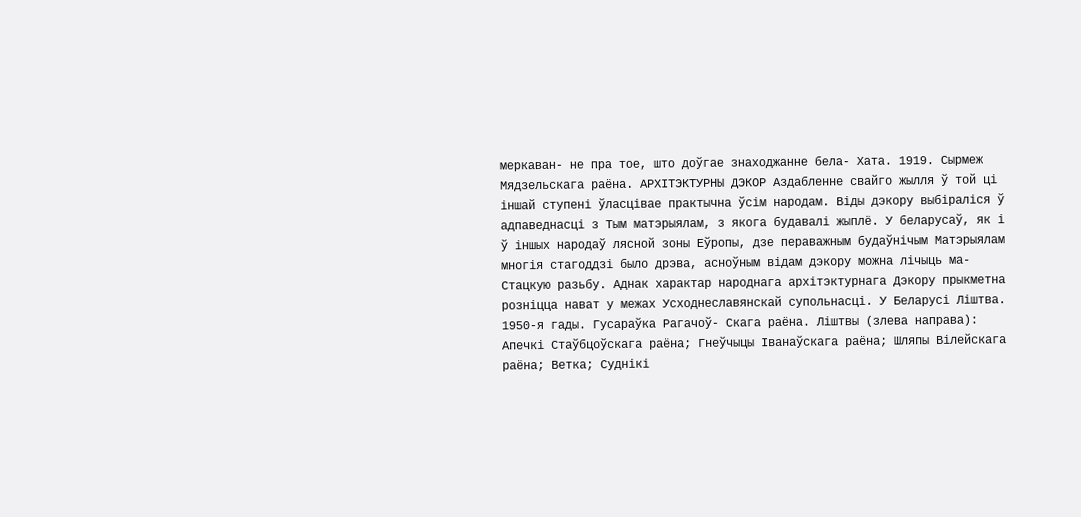меркаван- не пра тое, што доўгае знаходжанне бела- Хата. 1919. Сырмеж Мядзельскага раёна. АРХІТЭКТУРНЫ ДЭКОР Аздабленне свайго жылля ў той ці іншай ступені ўласцівае практычна ўсім народам. Віды дэкору выбіраліся ў адпаведнасці з Тым матэрыялам, з якога будавалі жыплё. У беларусаў, як і ў іншых народаў лясной зоны Еўропы, дзе пераважным будаўнічым Матэрыялам многія стагоддзі было дрэва, асноўным відам дэкору можна лічыць ма- Стацкую разьбу. Аднак характар народнага архітэктурнага Дэкору прыкметна розніцца нават у межах Усходнеславянскай супольнасці. У Беларусі Ліштва. 1950-я гады. Гусараўка Рагачоў- Скага раёна. Ліштвы (злева направа): Апечкі Стаўбцоўскага раёна; Гнеўчыцы Іванаўскага раёна; Шляпы Вілейскага раёна; Ветка; Суднікі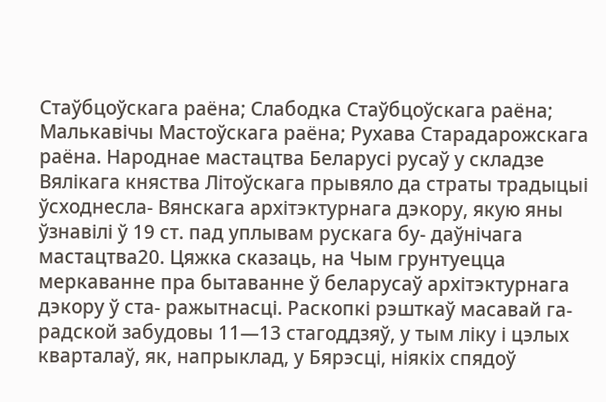Стаўбцоўскага раёна; Слабодка Стаўбцоўскага раёна; Малькавічы Мастоўскага раёна; Рухава Старадарожскага раёна. Народнае мастацтва Беларусі русаў у складзе Вялікага княства Літоўскага прывяло да страты традыцыі ўсходнесла- Вянскага архітэктурнага дэкору, якую яны ўзнавілі ў 19 ст. пад уплывам рускага бу- даўнічага мастацтва20. Цяжка сказаць, на Чым грунтуецца меркаванне пра бытаванне ў беларусаў архітэктурнага дэкору ў ста- ражытнасці. Раскопкі рэшткаў масавай га- радской забудовы 11—13 стагоддзяў, у тым ліку і цэлых кварталаў, як, напрыклад, у Бярэсці, ніякіх спядоў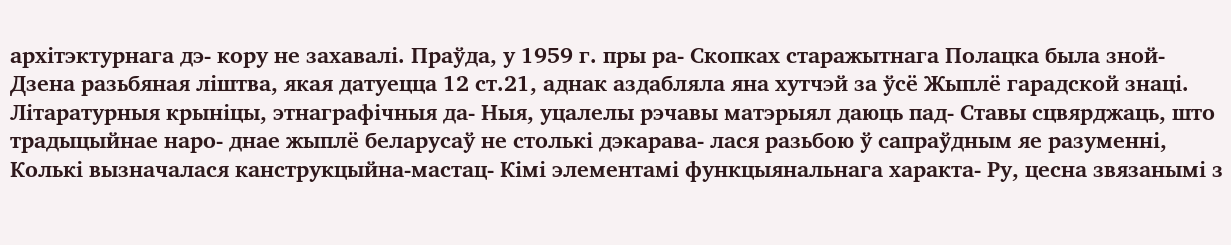архітэктурнага дэ- кору не захавалі. Праўда, у 1959 г. пры ра- Скопках старажытнага Полацка была зной- Дзена разьбяная ліштва, якая датуецца 12 ст.21, аднак аздабляла яна хутчэй за ўсё Жыплё гарадской знаці. Літаратурныя крыніцы, этнаграфічныя да- Ныя, уцалелы рэчавы матэрыял даюць пад- Ставы сцвярджаць, што традыцыйнае наро- днае жыплё беларусаў не столькі дэкарава- лася разьбою ў сапраўдным яе разуменні, Колькі вызначалася канструкцыйна-мастац- Кімі элементамі функцыянальнага характа- Ру, цесна звязанымі з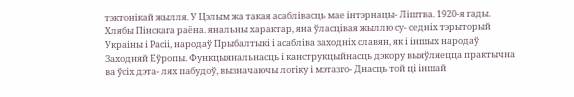тэктонікай жылля. У Цэлым жа такая асаблівасць мае інтэрнацы- Ліштва. 1920-я гады. Хлябы Пінскага раёна. янальны характар, яна ўласцівая жыллю су- седніх тэрыторый Украіны і Расіі, народаў Прыбалтыкі і асабліва заходніх славян, як і іншых народаў Заходняй Еўропы. Функцыянальнасць і канструкцыйнасць дэкору выяўляецца практычна ва ўсіх дэта- лях пабудоў, вызначаючы логіку і мэтазго- Днасць той ці іншай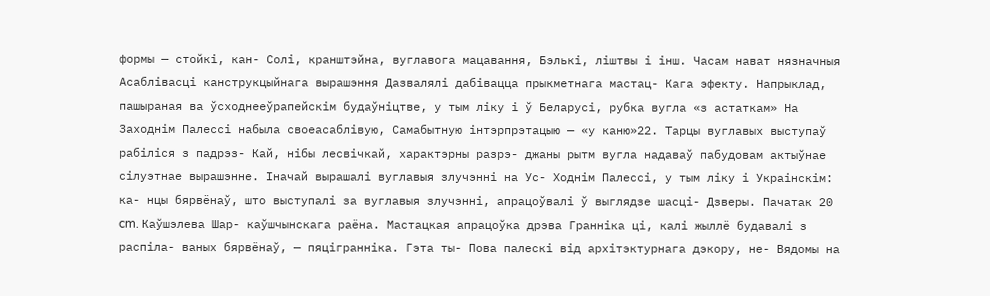формы — стойкі, кан- Солі, кранштэйна, вуглавога мацавання, Бэлькі, ліштвы і інш. Часам нават нязначныя Асаблівасці канструкцыйнага вырашэння Дазвалялі дабівацца прыкметнага мастац- Кага эфекту. Напрыклад, пашыраная ва ўсходнееўрапейскім будаўніцтве, у тым ліку і ў Беларусі, рубка вугла «з астаткам» На Заходнім Палессі набыла своеасаблівую, Самабытную інтэрпрэтацыю — «у каню»22. Тарцы вуглавых выступаў рабіліся з падрэз- Кай, нібы лесвічкай, характэрны разрэ- джаны рытм вугла надаваў пабудовам актыўнае сілуэтнае вырашэнне. Іначай вырашалі вуглавыя злучэнні на Ус- Ходнім Палессі, у тым ліку і Украінскім: ка- нцы бярвёнаў, што выступалі за вуглавыя злучэнні, апрацоўвалі ў выглядзе шасці- Дзверы. Пачатак 20 cm. Каўшэлева Шар- каўшчынскага раёна. Мастацкая апрацоўка дрэва Гранніка ці, калі жыллё будавалі з распіла- ваных бярвёнаў, — пяцігранніка. Гэта ты- Пова палескі від архітэктурнага дэкору, не- Вядомы на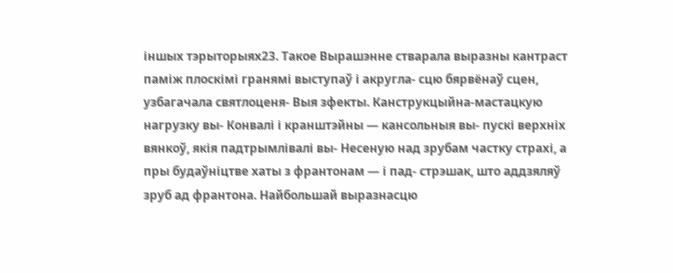іншых тэрыторыях23. Такое Вырашэнне стварала выразны кантраст паміж плоскімі гранямі выступаў і акругла- сцю бярвёнаў сцен, узбагачала святлоценя- Выя зфекты. Канструкцыйна-мастацкую нагрузку вы- Конвалі і кранштэйны — кансольныя вы- пускі верхніх вянкоў, якія падтрымлівалі вы- Несеную над зрубам частку страхі, а пры будаўніцтве хаты з франтонам — і пад- стрэшак, што аддзяляў зруб ад франтона. Найбольшай выразнасцю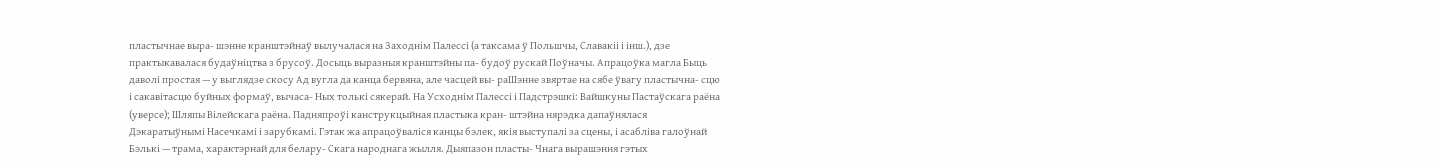пластычнае выра- шэнне кранштэйнаў вылучалася на Заходнім Палессі (а таксама ў Польшчы, Славакіі і інш.), дзе практыкавалася будаўніцтва з брусоў. Досыць выразныя кранштэйны па- будоў рускай Поўначы. Апрацоўка магла Быць даволі простая — у выглядзе скосу Ад вугла да канца бервяна, але часцей вы- раШэнне звяртае на сябе ўвагу пластычна- сцю і сакавітасцю буйных формаў, вычаса- Ных толькі сякерай. На Усходнім Палессі і Падстрэшкі: Вайшкуны Пастаўскага раёна (уверсе); Шляпы Вілейскага раёна. Падняпроўі канструкцыйная пластыка кран- штэйна нярэдка дапаўнялася Дэкаратыўнымі Насечкамі і зарубкамі. Гэтак жа апрацоўваліся канцы бэлек, якія выступалі за сцены, і асабліва галоўнай Бэлькі — трама, характэрнай для белару- Скага народнага жылля. Дыяпазон пласты- Чнага вырашэння гэтых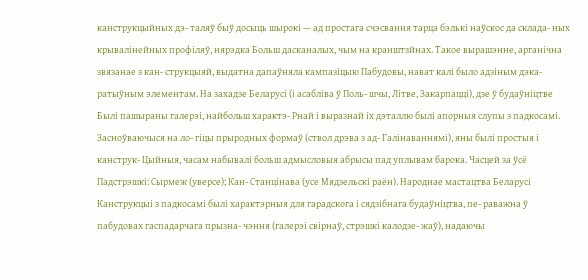канструкцыйных дэ- таляў быў досыць шырокі — ад простага счэсвання тарца бэлькі наўскос да склада- ных крывалінейных профіляў, нярэдка Больш дасканалых, чым на кранштзйнах. Такое вырашэнне, арганічна звязанае з кан- струкцыяй, выдатна дапаўняла кампазіцыю Пабудовы, нават калі было адзіным дэка- ратыўным элементам. На захадзе Беларусі (і асабліва ў Поль- шчы, Літве, Закарпацці), дзе ў будаўніцтве Былі пашыраны галерэі, найбольш характэ- Рнай і выразнай іх дэталлю былі апорныя слупы з падкосамі. Засноўваючыся на ло- гіцы прыродных формаў (ствол дрэва з ад- Галінаваннямі), яны былі простыя і канструк- Цыйныя, часам набывалі больш адмысловыя абрысы пад уплывам барока. Часцей за ўсё Падстрэшкі: Сырмеж (уверсе); Кан- Станцінава (усе Мядзельскі раён). Народнае мастацтва Беларусі Канструкцыі з падкосамі былі характэрныя для гарадскога і сядзібнага будаўніцтва, пе- раважна ў пабудовах гаспадарчага прызна- чэння (галерэі свірнаў, стрэшкі калодзе- жаў), надаючы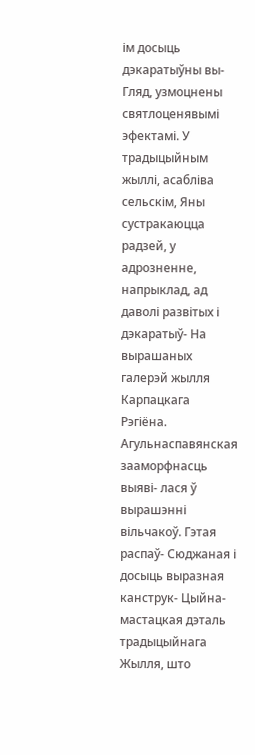ім досыць дэкаратыўны вы- Гляд, узмоцнены святлоценявымі эфектамі. У традыцыйным жыллі, асабліва сельскім, Яны сустракаюцца радзей, у адрозненне, напрыклад, ад даволі развітых і дэкаратыў- На вырашаных галерэй жылля Карпацкага Рэгіёна. Агульнаспавянская зааморфнасць выяві- лася ў вырашэнні вільчакоў. Гэтая распаў- Сюджаная і досыць выразная канструк- Цыйна-мастацкая дэталь традыцыйнага Жылля, што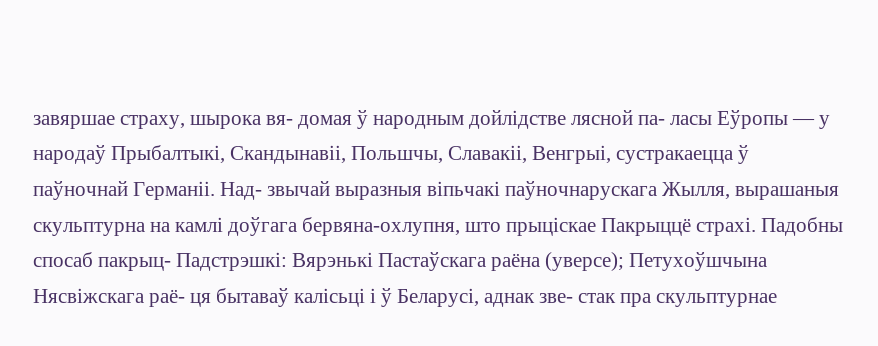завяршае страху, шырока вя- домая ў народным дойлідстве лясной па- ласы Еўропы — у народаў Прыбалтыкі, Скандынавіі, Польшчы, Славакіі, Венгрыі, сустракаецца ў паўночнай Германіі. Над- звычай выразныя віпьчакі паўночнарускага Жылля, вырашаныя скульптурна на камлі доўгага бервяна-охлупня, што прыціскае Пакрыццё страхі. Падобны спосаб пакрыц- Падстрэшкі: Вярэнькі Пастаўскага раёна (уверсе); Петухоўшчына Нясвіжскага раё- ця бытаваў калісьці і ў Беларусі, аднак зве- стак пра скульптурнае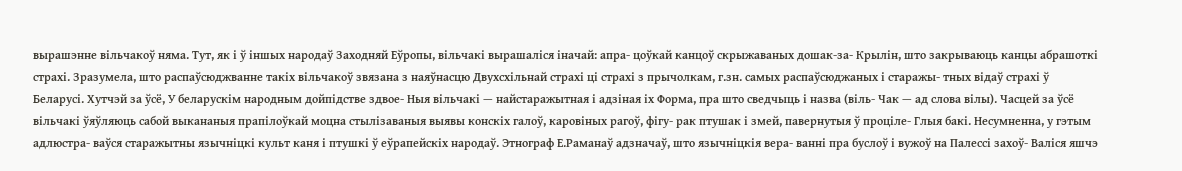вырашэнне вільчакоў няма. Тут, як і ў іншых народаў Заходняй Еўропы, вільчакі вырашаліся іначай: апра- цоўкай канцоў скрыжаваных дошак-за- Крылін, што закрываюць канцы абрашоткі страхі. Зразумела, што распаўсюджванне такіх вільчакоў звязана з наяўнасцю Двухсхільнай страхі ці страхі з прычолкам, г.зн. самых распаўсюджаных і старажы- тных відаў страхі ў Беларусі. Хутчэй за ўсё, У беларускім народным дойпідстве здвое- Ныя вільчакі — найстаражытная і адзіная іх Форма, пра што сведчыць і назва (віль- Чак — ад слова вілы). Часцей за ўсё вільчакі ўяўляюць сабой выкананыя прапілоўкай моцна стылізаваныя выявы конскіх галоў, каровіных рагоў, фігу- рак птушак і змей, павернутыя ў проціле- Глыя бакі. Несумненна, у гэтым адлюстра- ваўся старажытны язычніцкі культ каня і птушкі ў еўрапейскіх народаў. Этнограф Е.Раманаў адзначаў, што язычніцкія вера- ванні пра буслоў і вужоў на Палессі захоў- Валіся яшчэ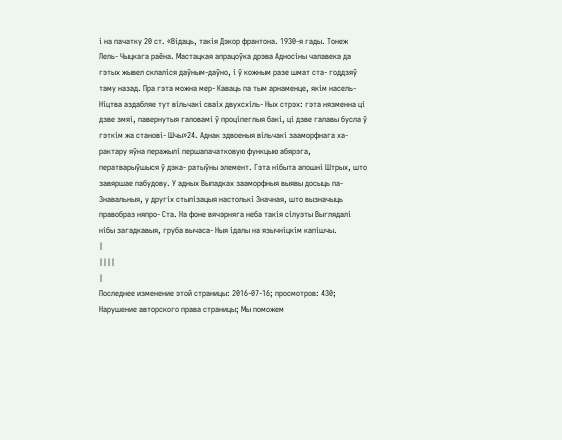і на пачатку 20 ст. «Відаць, такія Дэкор франтона. 1930-я гады. Тонеж Лель- Чыцкага раёна. Мастацкая апрацоўка дрэва Адносіны чалавека да гэтых жывел склаліся даўным-даўно, і ў кожным разе шмат ста- годдзяў таму назад. Пра гэта можна мер- Каваць па тым арнаменце, якім насель- Ніцтва аздабляе тут вільчакі сваіх двухсхіль- Ных стрэх: гэта нязменна ці дзве змяі, павернутыя галовамі ў проціпеглыя бакі, ці дзве галавы бусла ў гэткім жа станові- Шчы»24. Аднак здвоеныя вільчакі зааморфнага ха- рактару яўна перажылі першапачатковую функцыю абярэга, ператварыўшыся ў дэка- ратыўны элемент. Гэта нібыта апошні Штрых, што завяршае пабудову. У адных Выпадках зааморфныя выявы досыць па- Знавальныя, у другіх стыпізацыя настолькі Значная, што вызначыць правобраз няпро- Ста. На фоне вячэрняга неба такія сілуэты Выглядалі нібы загадкавыя, груба вычаса- Ныя ідалы на язычніцкім капішчы.
|
||||
|
Последнее изменение этой страницы: 2016-07-16; просмотров: 430; Нарушение авторского права страницы; Мы поможем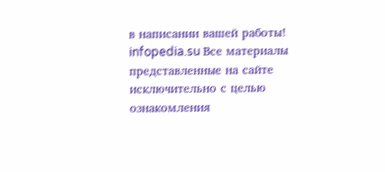в написании вашей работы! infopedia.su Все материалы представленные на сайте исключительно с целью ознакомления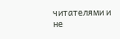читателями и не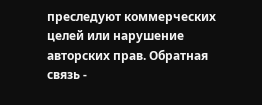преследуют коммерческих целей или нарушение авторских прав. Обратная связь -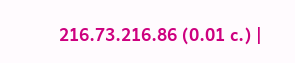216.73.216.86 (0.01 с.) |